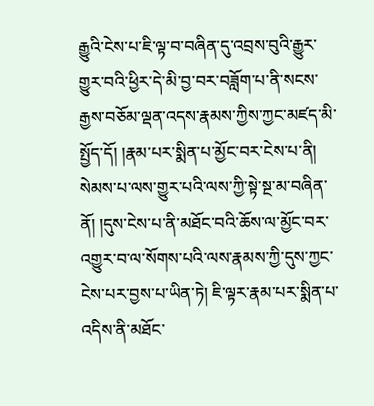རྒྱུའི་ངེས་པ་ཇི་ལྟ་བ་བཞིན་དུ་འབྲས་བུའི་རྒྱུར་གྱུར་བའི་ཕྱིར་དེ་མི་བྱ་བར་བཟློག་པ་ནི་སངས་རྒྱས་བཅོམ་ལྡན་འདས་རྣམས་ཀྱིས་ཀྱང་མཛད་མི་སྤྱོད་དོ། །རྣམ་པར་སྨིན་པ་མྱོང་བར་ངེས་པ་ནི། སེམས་པ་ལས་གྱུར་པའི་ལས་ཀྱི་སྟེ་སྔ་མ་བཞིན་ནོ། །དུས་ངེས་པ་ནི་མཐོང་བའི་ཆོས་ལ་མྱོང་བར་འགྱུར་བ་ལ་སོགས་པའི་ལས་རྣམས་ཀྱི་དུས་ཀྱང་ངེས་པར་བྱས་པ་ཡིན་ཏེ། ཇི་ལྟར་རྣམ་པར་སྨིན་པ་འདིས་ནི་མཐོང་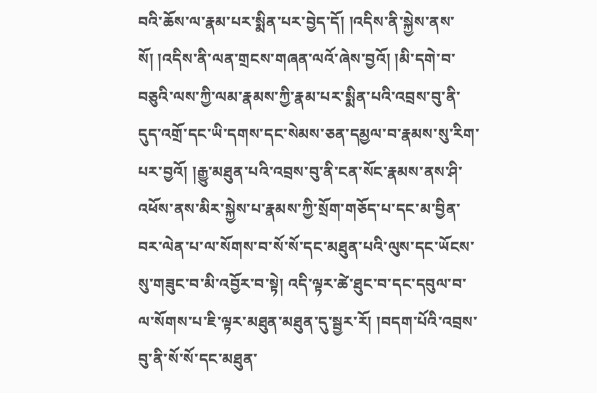བའི་ཆོས་ལ་རྣམ་པར་སྨིན་པར་བྱེད་དོ། །འདིས་ནི་སྐྱེས་ནས་སོ། །འདིས་ནི་ལན་གྲངས་གཞན་ལའོ་ཞེས་བྱའོ། །མི་དགེ་བ་བཅུའི་ལས་ཀྱི་ལམ་རྣམས་ཀྱི་རྣམ་པར་སྨིན་པའི་འབྲས་བུ་ནི་དུད་འགྲོ་དང་ཡི་དགས་དང་སེམས་ཅན་དམྱལ་བ་རྣམས་སུ་རིག་པར་བྱའོ། །རྒྱུ་མཐུན་པའི་འབྲས་བུ་ནི་ངན་སོང་རྣམས་ནས་ཤི་འཕོས་ནས་མིར་སྐྱེས་པ་རྣམས་ཀྱི་སྲོག་གཅོད་པ་དང་མ་བྱིན་བར་ལེན་པ་ལ་སོགས་བ་སོ་སོ་དང་མཐུན་པའི་ལུས་དང་ཡོངས་སུ་གཟུང་བ་མི་འབྱོར་བ་སྟེ། འདི་ལྟར་ཚེ་ཐུང་བ་དང་དབུལ་བ་ལ་སོགས་པ་ཇི་ལྟར་མཐུན་མཐུན་དུ་སྦྱར་རོ། །བདག་པོའི་འབྲས་བུ་ནི་སོ་སོ་དང་མཐུན་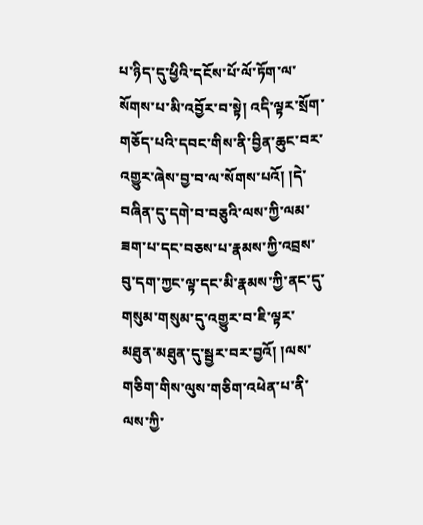པ་ཉིད་དུ་ཕྱིའི་དངོས་པོ་ལོ་ཏོག་ལ་སོགས་པ་མི་འབྱོར་བ་སྟེ། འདི་ལྟར་སྲོག་གཅོད་པའི་དབང་གིས་ནི་བྱིན་ཆུང་བར་འགྱུར་ཞེས་བྱ་བ་ལ་སོགས་པའོ། །དེ་བཞིན་དུ་དགེ་བ་བཅུའི་ལས་ཀྱི་ལམ་ཟག་པ་དང་བཅས་པ་རྣམས་ཀྱི་འབྲས་བུ་དག་ཀྱང་ལྟ་དང་མི་རྣམས་ཀྱི་ནང་དུ་གསུམ་གསུམ་དུ་འགྱུར་བ་ཇི་ལྟར་མཐུན་མཐུན་དུ་སྦྱར་བར་བྱའོ། །ལས་གཅིག་གིས་ལུས་གཅིག་འཕེན་པ་ནི་ལས་ཀྱི་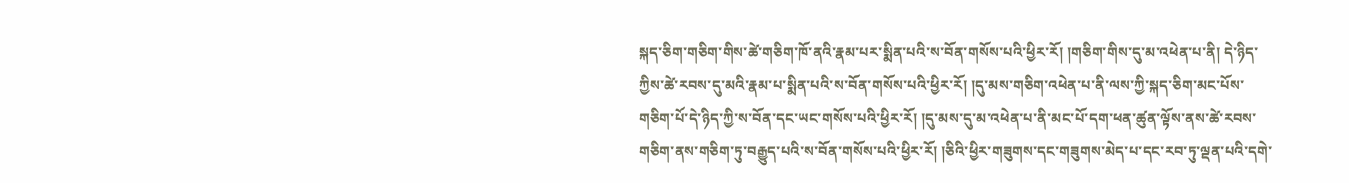སྐད་ཅིག་གཅིག་གིས་ཚེ་གཅིག་ཁོ་ནའི་རྣམ་པར་སྨིན་པའི་ས་བོན་གསོས་པའི་ཕྱིར་རོ། །གཅིག་གིས་དུ་མ་འཕེན་པ་ནི། དེ་ཉིད་ཀྱིས་ཚེ་རབས་དུ་མའི་རྣམ་པ་སྨིན་པའི་ས་བོན་གསོས་པའི་ཕྱིར་རོ། །དུ་མས་གཅིག་འཕེན་པ་ནི་ལས་ཀྱི་སྐད་ཅིག་མང་པོས་གཅིག་པོ་དེ་ཉིད་ཀྱི་ས་བོན་དང་ཡང་གསོས་པའི་ཕྱིར་རོ། །དུ་མས་དུ་མ་འཕེན་པ་ནི་མང་པོ་དག་ཕན་ཚུན་ལྟོས་ནས་ཚེ་རབས་གཅིག་ནས་གཅིག་ཏུ་བརྒྱུད་པའི་ས་བོན་གསོས་པའི་ཕྱིར་རོ། །ཅིའི་ཕྱིར་གཟུགས་དང་གཟུགས་མེད་པ་དང་རབ་ཏུ་ལྡན་པའི་དགེ་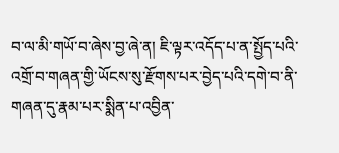བ་ལ་མི་གཡོ་བ་ཞེས་བྱ་ཞེ་ན། ཇི་ལྟར་འདོད་པ་ན་སྤྱོད་པའི་འགྲོ་བ་གཞན་གྱི་ཡོངས་སུ་རྫོགས་པར་བྱེད་པའི་དགེ་བ་ནི་གཞན་དུ་རྣམ་པར་སྨིན་པ་འབྱིན་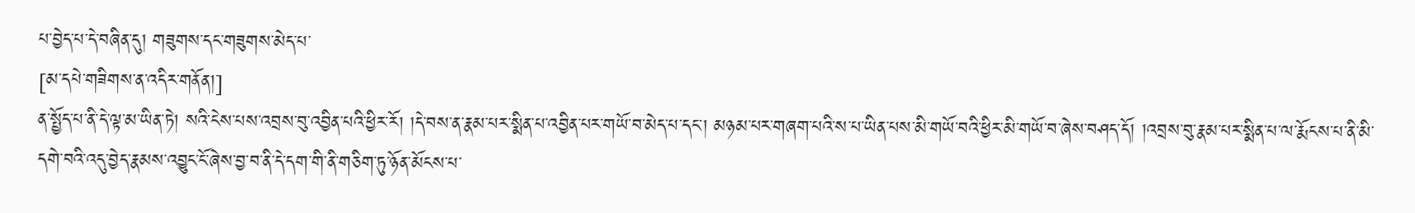པ་བྱེད་པ་དེ་བཞིན་དུ། གཟུགས་དང་གཟུགས་མེད་པ་
[མ་དཔེ་གཟིགས་ན་འདིར་གནོན།]
ན་སྤྱོད་པ་ནི་དེ་ལྟ་མ་ཡིན་ཏེ། སའི་ངེས་པས་འབྲས་བུ་འབྱིན་པའི་ཕྱིར་རོ། །དེ་བས་ན་རྣམ་པར་སྨིན་པ་འབྱིན་པར་གཡོ་བ་མེད་པ་དང་། མཉམ་པར་གཞག་པའི་ས་པ་ཡིན་པས་མི་གཡོ་བའི་ཕྱིར་མི་གཡོ་བ་ཞེས་བཤད་དོ། །འབྲས་བུ་རྣམ་པར་སྨིན་པ་ལ་རྨོངས་པ་ནི་མི་དགེ་བའི་འདུ་བྱེད་རྣམས་འབྱུང་ངོ་ཞེས་བྱ་བ་ནི་དེ་དག་གི་ནི་གཅིག་ཏུ་ཉོན་མོངས་པ་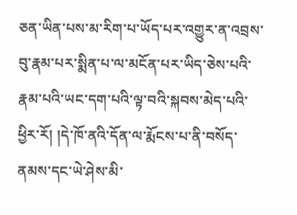ཅན་ཡིན་པས་མ་རིག་པ་ཡོད་པར་འགྱུར་ན་འབྲས་བུ་རྣམ་པར་སྨིན་པ་ལ་མངོན་པར་ཡིད་ཅེས་པའི་རྣམ་པའི་ཡང་དག་པའི་ལྟ་བའི་སྐབས་མེད་པའི་ཕྱིར་རོ། །དེ་ཁོ་ནའི་དོན་ལ་རྨོངས་པ་ནི་བསོད་ནམས་དང་ཡེ་ཤེས་མི་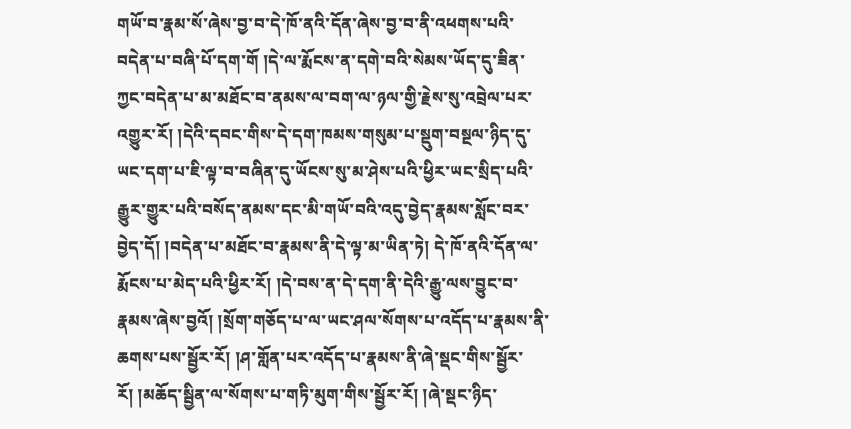གཡོ་བ་རྣམ་སོ་ཞེས་བྱ་བ་དེ་ཁོ་ནའི་དོན་ཞེས་བྱ་བ་ནི་འཕགས་པའི་བདེན་པ་བཞི་པོ་དག་གོ །དེ་ལ་རྨོངས་ན་དགེ་བའི་སེམས་ཡོད་དུ་ཟིན་ཀྱང་བདེན་པ་མ་མཐོང་བ་ནམས་ལ་བག་ལ་ཉལ་གྱི་རྗེས་སུ་འབྲེལ་པར་འགྱུར་རོ། །དེའི་དབང་གིས་དེ་དག་ཁམས་གསུམ་པ་སྡུག་བསྔལ་ཉིད་དུ་ཡང་དག་པ་ཇི་ལྟ་བ་བཞིན་དུ་ཡོངས་སུ་མ་ཤེས་པའི་ཕྱིར་ཡང་སྲིད་པའི་རྒྱུར་གྱུར་པའི་བསོད་ནམས་དང་མི་གཡོ་བའི་འདུ་བྱེད་རྣམས་སློང་བར་བྱེད་དོ། །བདེན་པ་མཐོང་བ་རྣམས་ནི་དེ་ལྟ་མ་ཡིན་ཏེ། དེ་ཁོ་ནའི་དོན་ལ་རྨོངས་པ་མེད་པའི་ཕྱིར་རོ། །དེ་བས་ན་དེ་དག་ནི་དེའི་རྒྱུ་ལས་བྱུང་བ་རྣམས་ཞེས་བྱའོ། །སྲོག་གཅོད་པ་ལ་ཡང་ཤལ་སོགས་པ་འདོད་པ་རྣམས་ནི་ཆགས་པས་སྦྱོར་རོ། །ཤ་གློན་པར་འདོད་པ་རྣམས་ནི་ཞེ་སྡང་གིས་སྦྱོར་རོ། །མཆོད་སྦྱིན་ལ་སོགས་པ་གཏི་མུག་གིས་སྦྱོར་རོ། །ཞེ་སྡང་ཉིད་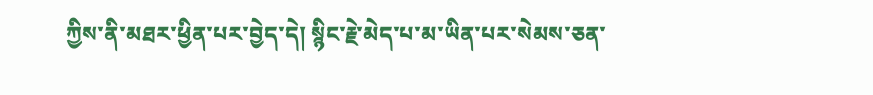ཀྱིས་ནི་མཐར་ཕྱིན་པར་བྱེད་དེ། སྙིང་རྗེ་མེད་པ་མ་ཡིན་པར་སེམས་ཅན་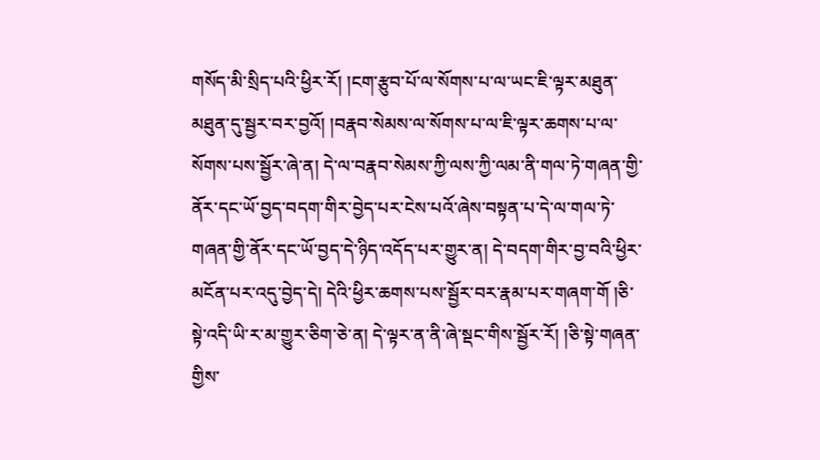གསོད་མི་སྲིད་པའི་ཕྱིར་རོ། །ངག་རྩུབ་པོ་ལ་སོགས་པ་ལ་ཡང་ཇི་ལྟར་མཐུན་མཐུན་དུ་སྦྱར་བར་བྱའོ། །བརྣབ་སེམས་ལ་སོགས་པ་ལ་ཇི་ལྟར་ཆགས་པ་ལ་སོགས་པས་སྦྱོར་ཞེ་ན། དེ་ལ་བརྣབ་སེམས་ཀྱི་ལས་ཀྱི་ལམ་ནི་གལ་ཏེ་གཞན་གྱི་ནོར་དང་ཡོ་བྱད་བདག་གིར་བྱེད་པར་ངེས་པའོ་ཞེས་བསྟན་པ་དེ་ལ་གལ་ཏེ་གཞན་གྱི་ནོར་དང་ཡོ་བྱད་དེ་ཉིད་འདོད་པར་གྱུར་ན། དེ་བདག་གིར་བྱ་བའི་ཕྱིར་མངོན་པར་འདུ་བྱེད་དེ། དེའི་ཕྱིར་ཆགས་པས་སྦྱོར་བར་རྣམ་པར་གཞག་གོ །ཅི་སྟེ་འདི་ཡི་ར་མ་གྱུར་ཅིག་ཅེ་ན། དེ་ལྟར་ན་ནི་ཞེ་སྡང་གིས་སྦྱོར་རོ། །ཅི་སྟེ་གཞན་གྱིས་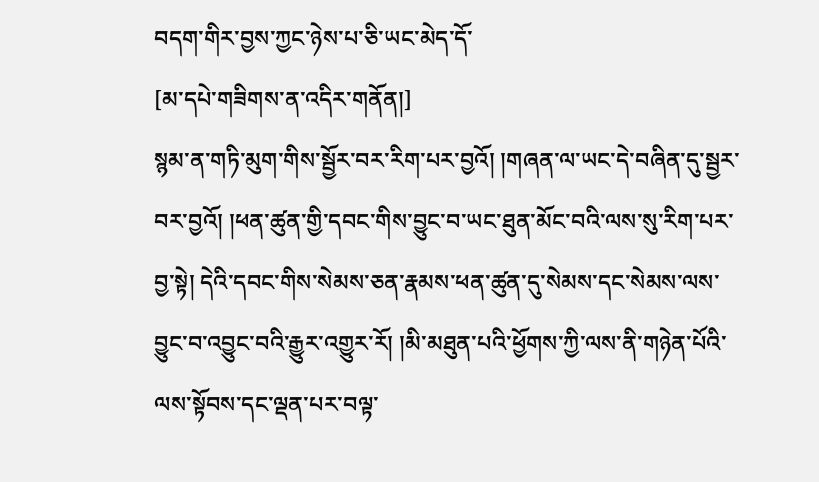བདག་གིར་བྱས་ཀྱང་ཉེས་པ་ཅི་ཡང་མེད་དོ་
[མ་དཔེ་གཟིགས་ན་འདིར་གནོན།]
སྙམ་ན་གཏི་མུག་གིས་སྦྱོར་བར་རིག་པར་བྱའོ། །གཞན་ལ་ཡང་དེ་བཞིན་དུ་སྦྱར་བར་བྱའོ། །ཕན་ཚུན་གྱི་དབང་གིས་བྱུང་བ་ཡང་ཐུན་མོང་བའི་ལས་སུ་རིག་པར་བྱ་སྟེ། དེའི་དབང་གིས་སེམས་ཅན་རྣམས་ཕན་ཚུན་དུ་སེམས་དང་སེམས་ལས་བྱུང་བ་འབྱུང་བའི་རྒྱུར་འགྱུར་རོ། །མི་མཐུན་པའི་ཕྱོགས་ཀྱི་ལས་ནི་གཉེན་པོའི་ལས་སྟོབས་དང་ལྡན་པར་བལྟ་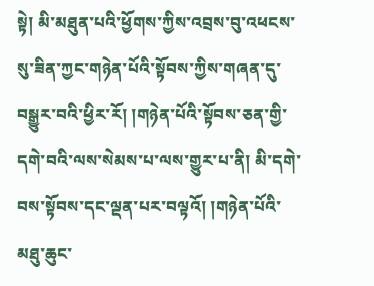སྟེ། མི་མཐུན་པའི་ཕྱོགས་ཀྱིས་འབྲས་བུ་འཕངས་སུ་ཟིན་ཀྱང་གཉེན་པོའི་སྟོབས་ཀྱིས་གཞན་དུ་བསྒྱུར་བའི་ཕྱིར་རོ། །གཉེན་པོའི་སྟོབས་ཅན་གྱི་དགེ་བའི་ལས་སེམས་པ་ལས་གྱུར་པ་ནི། མི་དགེ་བས་སྟོབས་དང་ལྡན་པར་བལྟའོ། །གཉེན་པོའི་མཐུ་ཆུང་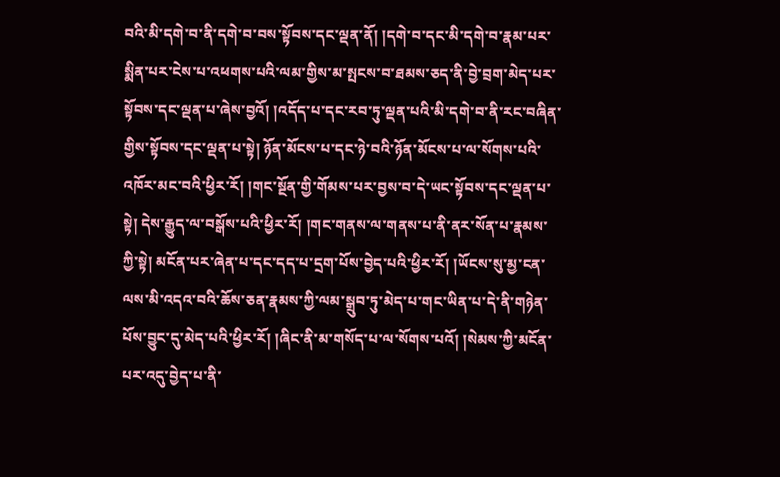བའི་མི་དགེ་བ་ནི་དགེ་བ་བས་སྟོབས་དང་ལྡན་ནོ། །དགེ་བ་དང་མི་དགེ་བ་རྣམ་པར་སྨིན་པར་ངེས་པ་འཕགས་པའི་ལམ་གྱིས་མ་སྤངས་བ་ཐམས་ཅད་ནི་བྱེ་བྲག་མེད་པར་སྟོབས་དང་ལྡན་པ་ཞེས་བྱའོ། །འདོད་པ་དང་རབ་ཏུ་ལྡན་པའི་མི་དགེ་བ་ནི་རང་བཞིན་གྱིས་སྟོབས་དང་ལྡན་པ་སྟེ། ཉོན་མོངས་པ་དང་ཉེ་བའི་ཉོན་མོངས་པ་ལ་སོགས་པའི་འཁོར་མང་བའི་ཕྱིར་རོ། །གང་སྔོན་གྱི་གོམས་པར་བྱས་བ་དེ་ཡང་སྟོབས་དང་ལྡན་པ་སྟེ། དེས་རྒྱུད་ལ་བསྒོས་པའི་ཕྱིར་རོ། །གང་གནས་ལ་གནས་པ་ནི་ནར་སོན་པ་རྣམས་ཀྱི་སྟེ། མངོན་པར་ཞེན་པ་དང་དད་པ་དྲག་པོས་བྱེད་པའི་ཕྱིར་རོ། །ཡོངས་སུ་མྱ་ངན་ལས་མི་འདའ་བའི་ཆོས་ཅན་རྣམས་ཀྱི་ལམ་སྒྲུབ་ཏུ་མེད་པ་གང་ཡིན་པ་དེ་ནི་གཉེན་པོས་བྱུང་དུ་མེད་པའི་ཕྱིར་རོ། །ཞིང་ནི་མ་གསོད་པ་ལ་སོགས་པའོ། །སེམས་ཀྱི་མངོན་པར་འདུ་བྱེད་པ་ནི་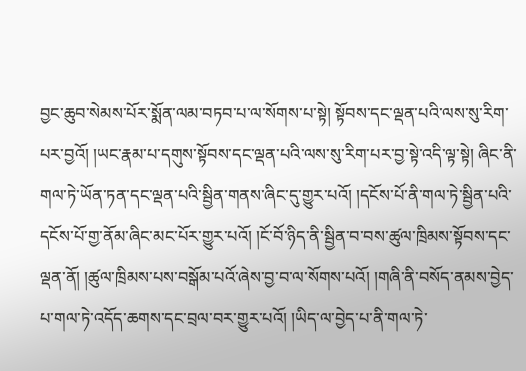བྱང་ཆུབ་སེམས་པོར་སྨོན་ལམ་བཏབ་པ་ལ་སོགས་པ་སྟེ། སྟོབས་དང་ལྡན་པའི་ལས་སུ་རིག་པར་བྱའོ། །ཡང་རྣམ་པ་དགུས་སྟོབས་དང་ལྡན་པའི་ལས་སུ་རིག་པར་བྱ་སྟེ་འདི་ལྟ་སྟེ། ཞིང་ནི་གལ་ཏེ་ཡོན་ཏན་དང་ལྡན་པའི་སྦྱིན་གནས་ཞིང་དུ་གྱུར་པའོ། །དངོས་པོ་ནི་གལ་ཏེ་སྦྱིན་པའི་དངོས་པོ་གྱ་ནོམ་ཞིང་མང་པོར་གྱུར་པའོ། །ངོ་བོ་ཉིད་ནི་སྦྱིན་བ་བས་ཚུལ་ཁྲིམས་སྟོབས་དང་ལྡན་ནོ། །ཚུལ་ཁྲིམས་པས་བསྒོམ་པའོ་ཞེས་བྱ་བ་ལ་སོགས་པའོ། །གཞི་ནི་བསོད་ནམས་བྱེད་པ་གལ་ཏེ་འདོད་ཆགས་དང་བྲལ་བར་གྱུར་པའོ། །ཡིད་ལ་བྱེད་པ་ནི་གལ་ཏེ་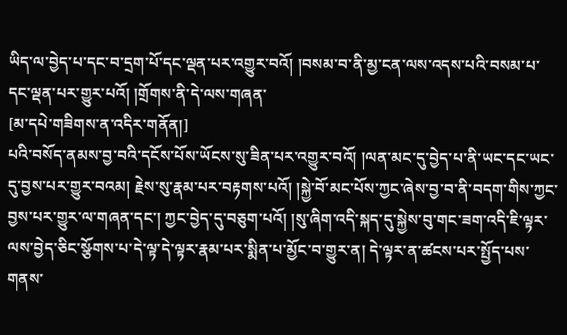ཡིད་ལ་བྱེད་པ་དང་བ་དྲག་པོ་དང་ལྡན་པར་འགྱུར་བའོ། །བསམ་བ་ནི་མྱ་ངན་ལས་འདས་པའི་བསམ་པ་དང་ལྡན་པར་གྱུར་པའོ། །གྲོགས་ནི་དེ་ལས་གཞན་
[མ་དཔེ་གཟིགས་ན་འདིར་གནོན།]
པའི་བསོད་ནམས་བྱ་བའི་དངོས་པོས་ཡོངས་སུ་ཟིན་པར་འགྱུར་བའོ། །ལན་མང་དུ་བྱེད་པ་ནི་ཡང་དང་ཡང་དུ་བྱས་པར་གྱུར་བའམ། རྗེས་སུ་རྣམ་པར་བརྟགས་པའོ། །སྐྱེ་བོ་མང་པོས་ཀྱང་ཞེས་བྱ་བ་ནི་བདག་གིས་ཀྱང་བྱས་པར་གྱུར་ལ་གཞན་དང་། ཀྱང་བྱེད་དུ་བཅུག་པའོ། །སུ་ཞིག་འདི་སྐད་དུ་སྐྱེས་བུ་གང་ཟག་འདི་ཇི་ལྟར་ལས་བྱེད་ཅིང་སྩོགས་པ་དེ་ལྟ་དེ་ལྟར་རྣམ་པར་སྨིན་པ་མྱོང་བ་གྱུར་ན། དེ་ལྟར་ན་ཚངས་པར་སྤྱོད་པས་གནས་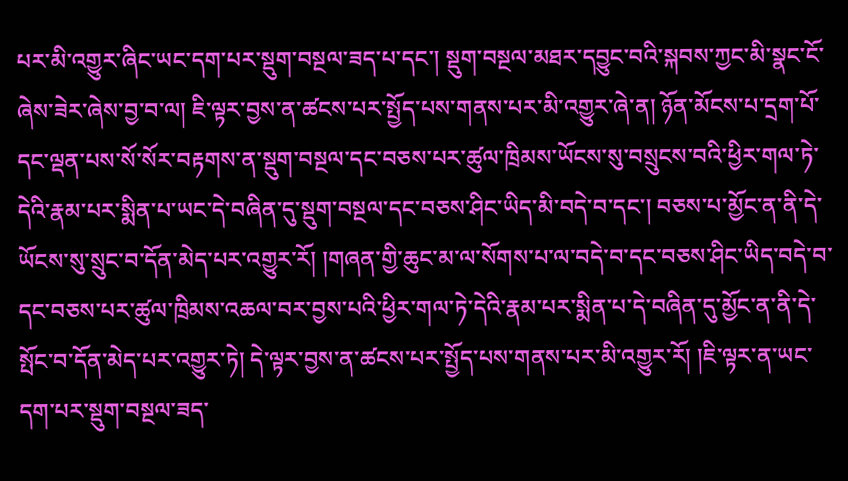པར་མི་འགྱུར་ཞིང་ཡང་དག་པར་སྡུག་བསྔལ་ཟད་པ་དང་། སྡུག་བསྔལ་མཐར་དབྱུང་བའི་སྐབས་ཀྱང་མི་སྣང་ངོ་ཞེས་ཟེར་ཞེས་བྱ་བ་ལ། ཇི་ལྟར་བྱས་ན་ཚངས་པར་སྤྱོད་པས་གནས་པར་མི་འགྱུར་ཞེ་ན། ཉོན་མོངས་པ་དྲག་པོ་དང་ལྡན་པས་སོ་སོར་བརྟགས་ན་སྡུག་བསྔལ་དང་བཅས་པར་ཚུལ་ཁྲིམས་ཡོངས་སུ་བསྲུངས་བའི་ཕྱིར་གལ་ཏེ་དེའི་རྣམ་པར་སྨིན་པ་ཡང་དེ་བཞིན་དུ་སྡུག་བསྔལ་དང་བཅས་ཤིང་ཡིད་མི་བདེ་བ་དང་། བཅས་པ་མྱོང་ན་ནི་དེ་ཡོངས་སུ་སྲུང་བ་དོན་མེད་པར་འགྱུར་རོ། །གཞན་གྱི་ཆུང་མ་ལ་སོགས་པ་ལ་བདེ་བ་དང་བཅས་ཤིང་ཡིད་བདེ་བ་དང་བཅས་པར་ཚུལ་ཁྲིམས་འཆལ་བར་བྱས་པའི་ཕྱིར་གལ་ཏེ་དེའི་རྣམ་པར་སྨིན་པ་དེ་བཞིན་དུ་མྱོང་ན་ནི་དེ་སྤོང་བ་དོན་མེད་པར་འགྱུར་ཏེ། དེ་ལྟར་བྱས་ན་ཚངས་པར་སྤྱོད་པས་གནས་པར་མི་འགྱུར་རོ། །ཇི་ལྟར་ན་ཡང་དག་པར་སྡུག་བསྔལ་ཟད་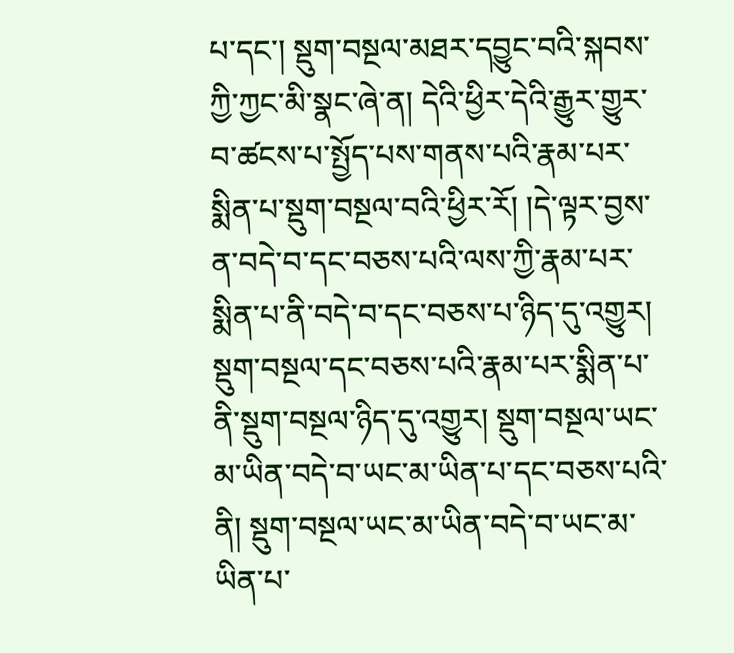པ་དང་། སྡུག་བསྔལ་མཐར་དབྱུང་བའི་སྐབས་ཀྱི་ཀྱང་མི་སྣང་ཞེ་ན། དེའི་ཕྱིར་དེའི་རྒྱུར་གྱུར་བ་ཚངས་པ་སྤྱོད་པས་གནས་པའི་རྣམ་པར་སྨིན་པ་སྡུག་བསྔལ་བའི་ཕྱིར་རོ། །དེ་ལྟར་བྱས་ན་བདེ་བ་དང་བཅས་པའི་ལས་ཀྱི་རྣམ་པར་སྨིན་པ་ནི་བདེ་བ་དང་བཅས་པ་ཉིད་དུ་འགྱུར། སྡུག་བསྔལ་དང་བཅས་པའི་རྣམ་པར་སྨིན་པ་ནི་སྡུག་བསྔལ་ཉིད་དུ་འགྱུར། སྡུག་བསྔལ་ཡང་མ་ཡིན་བདེ་བ་ཡང་མ་ཡིན་པ་དང་བཅས་པའི་ནི། སྡུག་བསྔལ་ཡང་མ་ཡིན་བདེ་བ་ཡང་མ་ཡིན་པ་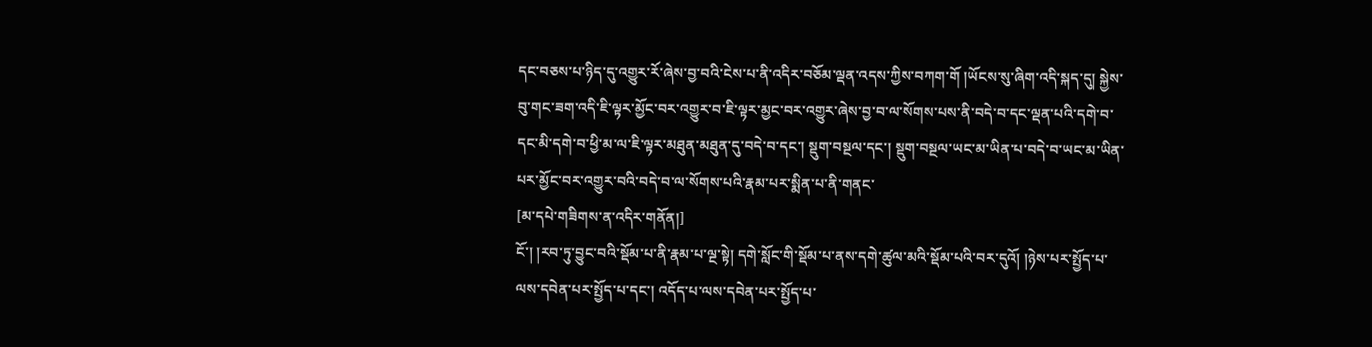དང་བཅས་པ་ཉིད་དུ་འགྱུར་རོ་ཞེས་བྱ་བའི་ངེས་པ་ནི་འདིར་བཅོམ་ལྡན་འདས་ཀྱིས་བཀག་གོ །ཡོངས་སུ་ཞིག་འདི་སྐད་དུ། སྐྱེས་བུ་གང་ཟག་འདི་ཇི་ལྟར་མྱོང་བར་འགྱུར་བ་ཇི་ལྟར་མྱང་བར་འགྱུར་ཞེས་བྱ་བ་ལ་སོགས་པས་ནི་བདེ་བ་དང་ལྡན་པའི་དགེ་བ་དང་མི་དགེ་བ་ཕྱི་མ་ལ་ཇི་ལྟར་མཐུན་མཐུན་དུ་བདེ་བ་དང་། སྡུག་བསྔལ་དང་། སྡུག་བསྔལ་ཡང་མ་ཡིན་པ་བདེ་བ་ཡང་མ་ཡིན་པར་མྱོང་བར་འགྱུར་བའི་བདེ་བ་ལ་སོགས་པའི་རྣམ་པར་སྨིན་པ་ནི་གནང་
[མ་དཔེ་གཟིགས་ན་འདིར་གནོན།]
ངོ་། །རབ་ཏུ་བྱུང་བའི་སྡོམ་པ་ནི་རྣམ་པ་ལྔ་སྟེ། དགེ་སློང་གི་སྡོམ་པ་ནས་དགེ་ཚུལ་མའི་སྡོམ་པའི་བར་དུའོ། །ཉེས་པར་སྤྱོད་པ་ལས་དབེན་པར་སྤྱོད་པ་དང་། འདོད་པ་ལས་དབེན་པར་སྤྱོད་པ་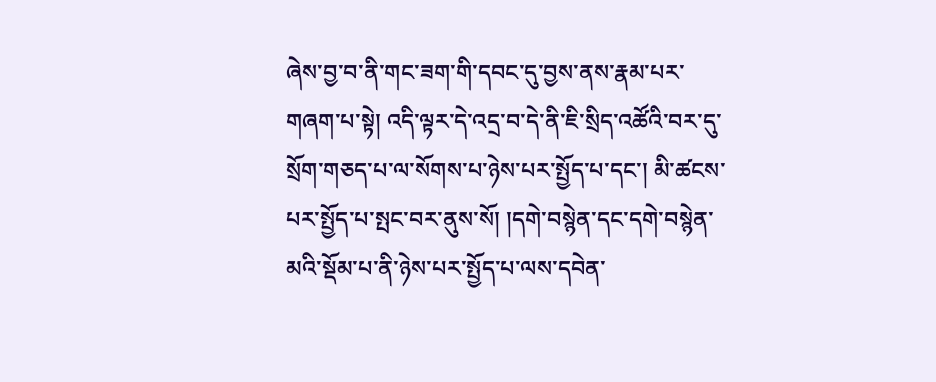ཞེས་བྱ་བ་ནི་གང་ཟག་གི་དབང་དུ་བྱས་ནས་རྣམ་པར་གཞག་པ་སྟེ། འདི་ལྟར་དེ་འདྲ་བ་དེ་ནི་ཇི་སྲིད་འཚོའི་བར་དུ་སྲོག་གཅད་པ་ལ་སོགས་པ་ཉེས་པར་སྤྱོད་པ་དང་། མི་ཚངས་པར་སྤྱོད་པ་སྤང་བར་ནུས་སོ། །དགེ་བསྙེན་དང་དགེ་བསྙེན་མའི་སྡོམ་པ་ནི་ཉེས་པར་སྤྱོད་པ་ལས་དབེན་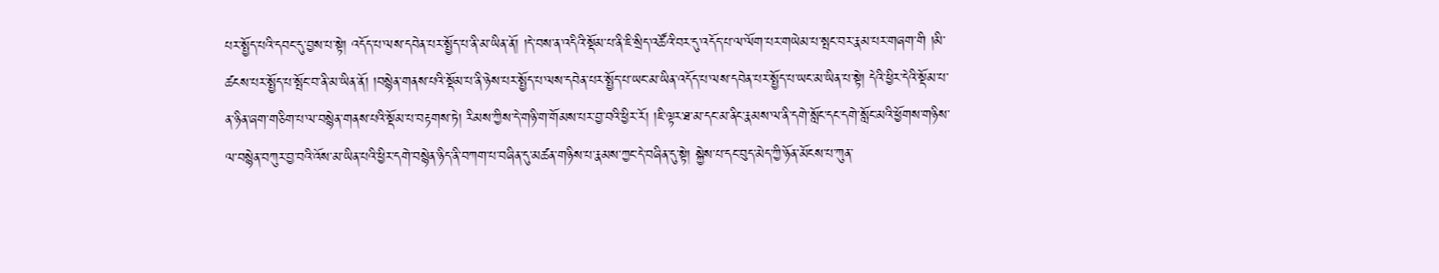པར་སྤྱོད་པའི་དབང་དུ་བྱས་པ་སྟེ། འདོད་པ་ལས་དབེན་པར་སྤྱོད་པ་ནི་མ་ཡིན་ནོ། །དེ་བས་ན་འདིའི་སྡོམ་པ་ནི་ཇི་སྲིད་འཚོའི་བར་དུ་འདོད་པ་ལ་ལོག་པར་གཡེམ་པ་སྤང་བར་རྣམ་པར་གཞག་གི །མི་ཚངས་པར་སྤྱོད་པ་སྤོང་བ་ནི་མ་ཡིན་ནོ། །བསྙེན་གནས་པའི་སྡོམ་པ་ནི་ཉེས་པར་སྤྱོད་པ་ལས་དབེན་པར་སྤྱོད་པ་ཡང་མ་ཡིན་འདོད་པ་ལས་དབེན་པར་སྤྱོད་པ་ཡང་མ་ཡིན་པ་སྟེ། དེའི་ཕྱིར་དེའི་སྡོམ་པ་ན་ཉིན་ཞག་གཅིག་པ་ལ་བསྙེན་གནས་པའི་སྡོམ་པ་བརྟགས་ཏེ། རིམས་ཀྱིས་དེ་གཉི་ག་གོམས་པར་བྱ་བའི་ཕྱིར་རོ། །ཇི་ལྟར་ཐ་མ་དང་མ་ནིང་རྣམས་ལ་ནི་དགེ་སློང་དང་དགེ་སློང་མའི་ཕྱོགས་གཉིས་ལ་བསྙེན་བཀུར་བྱ་བའི་འོས་མ་ཡིན་པའི་ཕྱིར་དགེ་བསྙེན་ཉིད་ནི་བཀག་པ་བཞིན་དུ་མཚན་གཉིས་པ་རྣམས་ཀྱང་དེ་བཞིན་དུ་སྟེ། སྐྱེས་པ་དང་བུད་མེད་ཀྱི་ཉོན་མོངས་པ་ཀུན་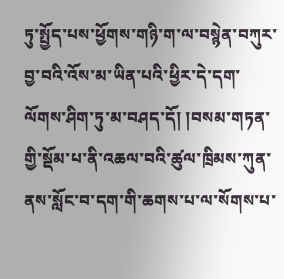ཏུ་སྤྱོད་པས་ཕྱོགས་གཉི་ག་ལ་བསྙེན་བཀུར་བྱ་བའི་འོས་མ་ཡིན་པའི་ཕྱིར་དེ་དག་ལོགས་ཤིག་ཏུ་མ་བཤད་དོ། །བསམ་གཏན་གྱི་སྡོམ་པ་ནི་འཆལ་བའི་ཚུལ་ཁྲིམས་ཀུན་ནས་སློང་བ་དག་གི་ཆགས་པ་ལ་སོགས་པ་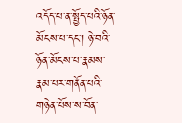འདོད་པ་ན་སྤྱོད་པའི་ཉོན་མོངས་པ་དང་། ཉེ་བའི་ཉོན་མོངས་པ་རྣམས་རྣམ་པར་གནོན་པའི་གཉེན་པོས་ས་བོན་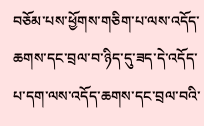བཅོམ་པས་ཕྱོགས་གཅིག་པ་ལས་འདོད་ཆགས་དང་བྲལ་བ་ཉིད་དུ་ཟད་དེ་འདོད་པ་དག་ལས་འདོད་ཆགས་དང་བྲལ་བའི་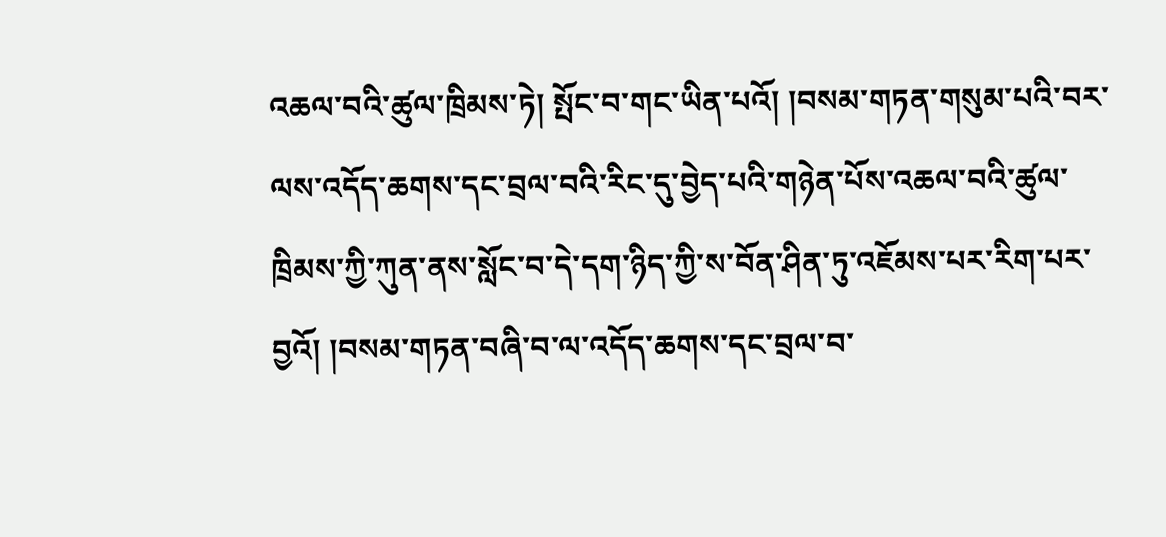འཆལ་བའི་ཚུལ་ཁྲིམས་ཏེ། སྤོང་བ་གང་ཡིན་པའོ། །བསམ་གཏན་གསུམ་པའི་བར་ལས་འདོད་ཆགས་དང་བྲལ་བའི་རིང་དུ་བྱེད་པའི་གཉེན་པོས་འཆལ་བའི་ཚུལ་ཁྲིམས་ཀྱི་ཀུན་ནས་སློང་བ་དེ་དག་ཉིད་ཀྱི་ས་བོན་ཤིན་ཏུ་འཇོམས་པར་རིག་པར་བྱའོ། །བསམ་གཏན་བཞི་བ་ལ་འདོད་ཆགས་དང་བྲལ་བ་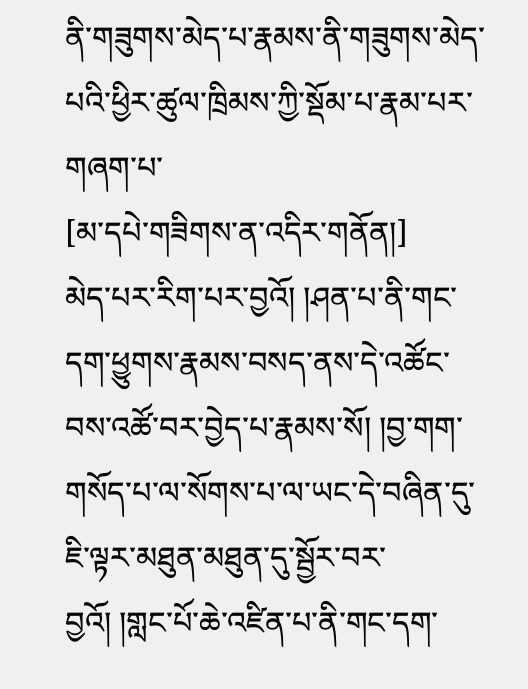ནི་གཟུགས་མེད་པ་རྣམས་ནི་གཟུགས་མེད་པའི་ཕྱིར་ཚུལ་ཁྲིམས་ཀྱི་སྡོམ་པ་རྣམ་པར་གཞག་པ་
[མ་དཔེ་གཟིགས་ན་འདིར་གནོན།]
མེད་པར་རིག་པར་བྱའོ། །ཤན་པ་ནི་གང་དག་ཕྱུགས་རྣམས་བསད་ནས་དེ་འཚོང་བས་འཚོ་བར་བྱེད་པ་རྣམས་སོ། །བྱ་གག་གསོད་པ་ལ་སོགས་པ་ལ་ཡང་དེ་བཞིན་དུ་ཇི་ལྟར་མཐུན་མཐུན་དུ་སྦྱོར་བར་བྱའོ། །གླང་པོ་ཆེ་འཛིན་པ་ནི་གང་དག་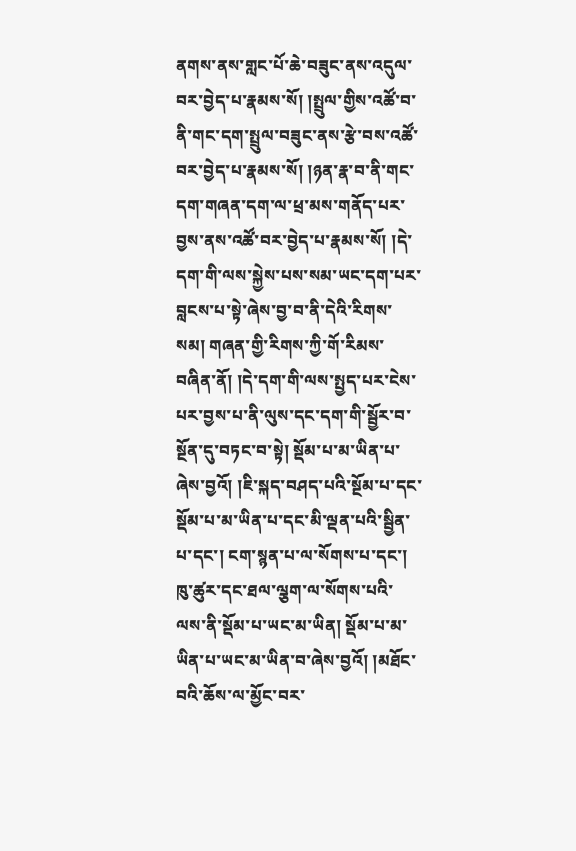ནགས་ནས་གླང་པོ་ཆེ་བཟུང་ནས་འདུལ་བར་བྱེད་པ་རྣམས་སོ། །སྤྲུལ་གྱིས་འཚོ་བ་ནི་གང་དག་སྤྲུལ་བཟུང་ནས་རྩེ་བས་འཚོ་བར་བྱེད་པ་རྣམས་སོ། །ཉན་རྣ་བ་ནི་གང་དག་གཞན་དག་ལ་ཕྲ་མས་གནོད་པར་བྱས་ནས་འཚོ་བར་བྱེད་པ་རྣམས་སོ། །དེ་དག་གི་ལས་སྐྱེས་པས་སམ་ཡང་དག་པར་བླངས་པ་སྟེ་ཞེས་བྱ་བ་ནི་དེའི་རིགས་སམ། གཞན་གྱི་རིགས་ཀྱི་གོ་རིམས་བཞིན་ནོ། །དེ་དག་གི་ལས་སྤྱད་པར་ངེས་པར་བྱས་པ་ནི་ལུས་དང་དག་གི་སྦྱོར་བ་སྔོན་དུ་བཏང་བ་སྟེ། སྡོམ་པ་མ་ཡིན་པ་ཞེས་བྱའོ། །ཇི་སྐད་བཤད་པའི་སྔོམ་པ་དང་སྡོམ་པ་མ་ཡིན་པ་དང་མི་ལྡན་པའི་སྦྱིན་པ་དང་། ངག་སྙན་པ་ལ་སོགས་པ་དང་། ཁུ་ཚུར་དང་ཐལ་ལྕག་ལ་སོགས་པའི་ལས་ནི་སྡོམ་པ་ཡང་མ་ཡིན། སྡོམ་པ་མ་ཡིན་པ་ཡང་མ་ཡིན་བ་ཞེས་བྱའོ། །མཐོང་བའི་ཆོས་ལ་མྱོང་བར་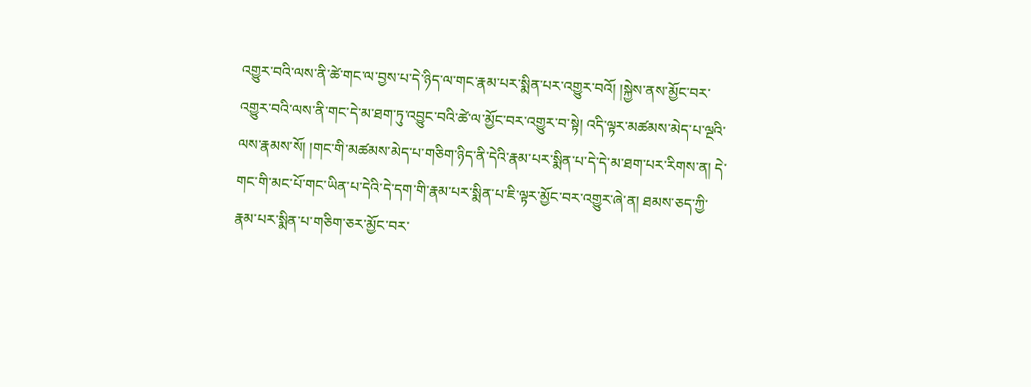འགྱུར་བའི་ལས་ནི་ཚེ་གང་ལ་བྱས་པ་དེ་ཉིད་ལ་གང་རྣམ་པར་སྨིན་པར་འགྱུར་བའོ། །སྐྱེས་ནས་མྱོང་བར་འགྱུར་བའི་ལས་ནི་གང་དེ་མ་ཐག་ཏུ་འབྱུང་བའི་ཚེ་ལ་མྱོང་བར་འགྱུར་བ་སྟེ། འདི་ལྟར་མཚམས་མེད་པ་ལྔའི་ལས་རྣམས་སོ། །གང་གི་མཚམས་མེད་པ་གཅིག་ཉིད་ནི་དེའི་རྣམ་པར་སྨིན་པ་དེ་དེ་མ་ཐག་པར་རིགས་ན། དེ་གང་གི་མང་པོ་གང་ཡིན་པ་དེའི་དེ་དག་གི་རྣམ་པར་སྨིན་པ་ཇི་ལྟར་མྱོང་བར་འགྱུར་ཞེ་ན། ཐམས་ཅད་ཀྱི་རྣམ་པར་སྨིན་པ་གཅིག་ཅར་མྱོང་བར་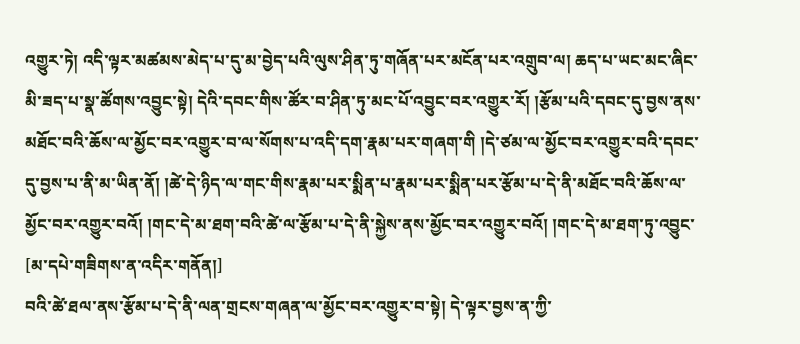འགྱུར་ཏེ། འདི་ལྟར་མཚམས་མེད་པ་དུ་མ་བྱེད་པའི་ལུས་ཤིན་ཏུ་གཞོན་པར་མངོན་པར་འགྲུབ་ལ། ཆད་པ་ཡང་མང་ཞིང་མི་ཟད་པ་སྣ་ཚོགས་འབྱུང་སྟེ། དེའི་དབང་གིས་ཚོར་བ་ཤིན་ཏུ་མང་པོ་འབྱུང་བར་འགྱུར་རོ། །རྩོམ་པའི་དབང་དུ་བྱས་ནས་མཐོང་བའི་ཆོས་ལ་མྱོང་བར་འགྱུར་བ་ལ་སོགས་པ་འདི་དག་རྣམ་པར་གཞག་གི །དེ་ཙམ་ལ་མྱོང་བར་འགྱུར་བའི་དབང་དུ་བྱས་པ་ནི་མ་ཡིན་ནོ། །ཚེ་དེ་ཉིད་ལ་གང་གིས་རྣམ་པར་སྨིན་པ་རྣམ་པར་སྨིན་པར་རྩོམ་པ་དེ་ནི་མཐོང་བའི་ཆོས་ལ་མྱོང་བར་འགྱུར་བའོ། །གང་དེ་མ་ཐག་བའི་ཚེ་ལ་རྩོམ་པ་དེ་ནི་སྐྱེས་ནས་མྱོང་བར་འགྱུར་བའོ། །གང་དེ་མ་ཐག་ཏུ་འབྱུང་
[མ་དཔེ་གཟིགས་ན་འདིར་གནོན།]
བའི་ཚེ་ཐལ་ནས་རྩོམ་པ་དེ་ནི་ལན་གྲངས་གཞན་ལ་མྱོང་བར་འགྱུར་བ་སྟེ། དེ་ལྟར་བྱས་ན་ཀྱི་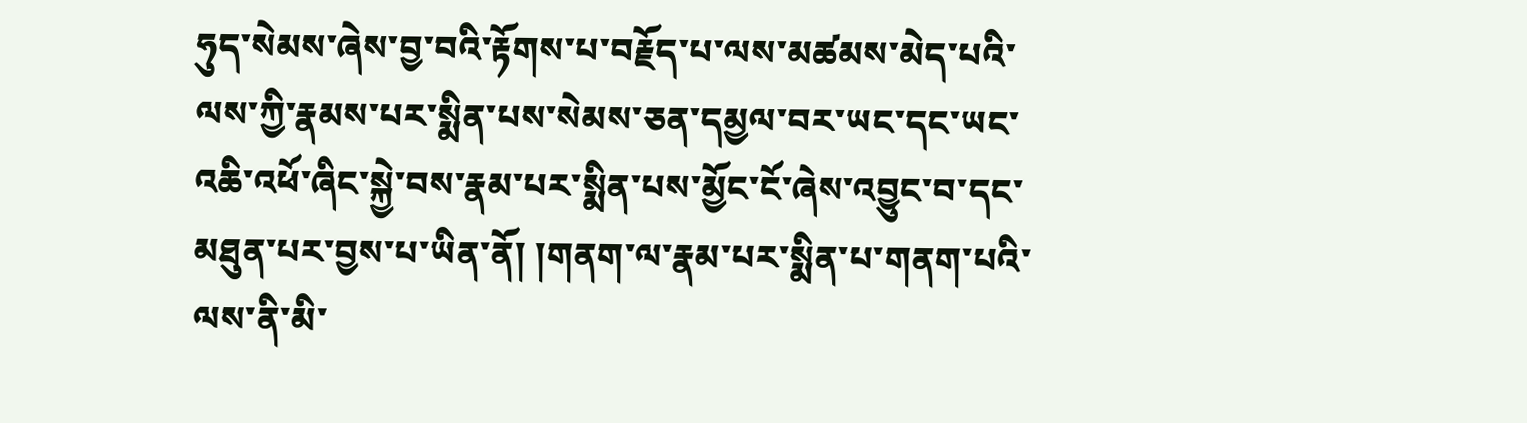ཧུད་སེམས་ཞེས་བྱ་བའི་རྟོགས་པ་བརྗོད་པ་ལས་མཚམས་མེད་པའི་ལས་ཀྱི་རྣམས་པར་སྨིན་པས་སེམས་ཅན་དམྱལ་བར་ཡང་དང་ཡང་འཆི་འཕོ་ཞིང་སྐྱེ་བས་རྣམ་པར་སྨིན་པས་མྱོང་ངོ་ཞེས་འབྱུང་བ་དང་མཐུན་པར་བྱས་པ་ཡིན་ནོ། །གནག་ལ་རྣམ་པར་སྨིན་པ་གནག་པའི་ལས་ནི་མི་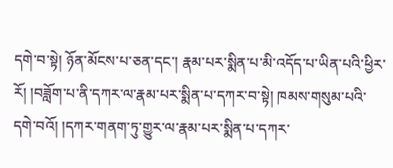དགེ་བ་སྟེ། ཉོན་མོངས་པ་ཅན་དང་། རྣམ་པར་སྨིན་པ་མི་འདོད་པ་ཡིན་པའི་ཕྱིར་རོ། །བཟློག་པ་ནི་དཀར་ལ་རྣམ་པར་སྨིན་པ་དཀར་བ་སྟེ། ཁམས་གསུམ་པའི་དགེ་བའོ། །དཀར་གནག་ཏུ་གྱུར་ལ་རྣམ་པར་སྨིན་པ་དཀར་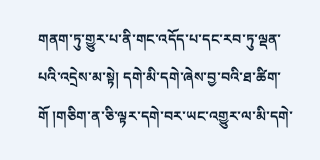གནག་ཏུ་གྱུར་པ་ནི་གང་འདོད་པ་དང་རབ་ཏུ་ལྡན་པའི་འདྲེས་མ་སྟེ། དགེ་མི་དགེ་ཞེས་བྱ་བའི་ཐ་ཚིག་གོ །གཅིག་ན་ཅི་ལྟར་དགེ་བར་ཡང་འགྱུར་ལ་མི་དགེ་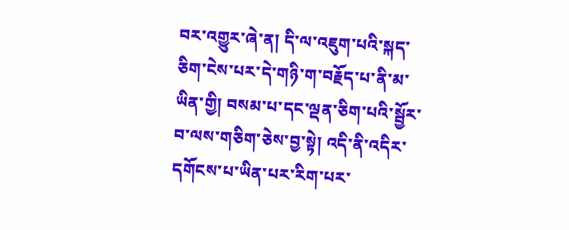བར་འགྱུར་ཞེ་ན། དི་ལ་འཇུག་པའི་སྐད་ཅིག་ངེས་པར་དེ་གཉི་ག་བརྗོད་པ་ནི་མ་ཡིན་གྱི། བསམ་པ་དང་ལྡན་ཅིག་པའི་སྦྱོར་བ་ལས་གཅིག་ཅེས་བྱ་སྟེ། འདི་ནི་འདིར་དགོངས་པ་ཡིན་པར་རིག་པར་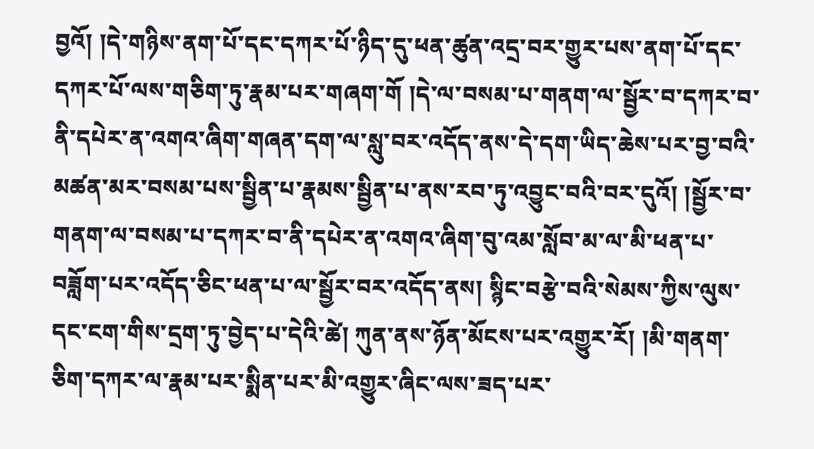བྱའོ། །དེ་གཉིས་ནག་པོ་དང་དཀར་པོ་ཉིད་དུ་ཕན་ཚུན་འདྲ་བར་གྱུར་པས་ནག་པོ་དང་དཀར་པོ་ལས་གཅིག་ཏུ་རྣམ་པར་གཞག་གོ །དེ་ལ་བསམ་པ་གནག་ལ་སྦྱོར་བ་དཀར་བ་ནི་དཔེར་ན་འགའ་ཞིག་གཞན་དག་ལ་སླུ་བར་འདོད་ནས་དེ་དག་ཡིད་ཆེས་པར་བྱ་བའི་མཚན་མར་བསམ་པས་སྦྱིན་པ་རྣམས་སྦྱིན་པ་ནས་རབ་ཏུ་འབྱུང་བའི་བར་དུའོ། །སྦྱོར་བ་གནག་ལ་བསམ་པ་དཀར་བ་ནི་དཔེར་ན་འགའ་ཞིག་བུ་འམ་སློབ་མ་ལ་མི་ཕན་པ་བཟློག་པར་འདོད་ཅིང་ཕན་པ་ལ་སྦྱོར་བར་འདོད་ནས། སྙིང་བརྩེ་བའི་སེམས་ཀྱིས་ལུས་དང་ངག་གིས་དྲག་ཏུ་བྱེད་པ་དེའི་ཚེ། ཀུན་ནས་ཉོན་མོངས་པར་འགྱུར་རོ། །མི་གནག་ཅིག་དཀར་ལ་རྣམ་པར་སྨིན་པར་མི་འགྱུར་ཞིང་ལས་ཟད་པར་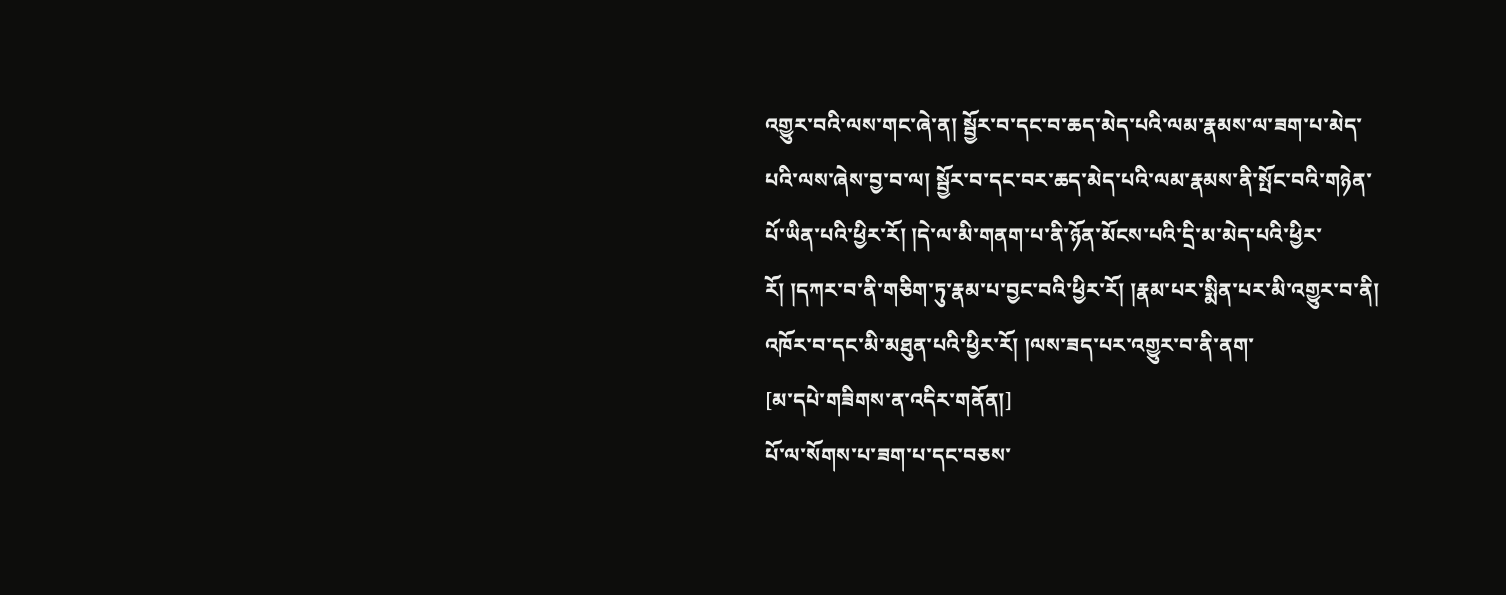འགྱུར་བའི་ལས་གང་ཞེ་ན། སྦྱོར་བ་དང་བ་ཆད་མེད་པའི་ལམ་རྣམས་ལ་ཟག་པ་མེད་པའི་ལས་ཞེས་བྱ་བ་ལ། སྦྱོར་བ་དང་བར་ཆད་མེད་པའི་ལམ་རྣམས་ནི་སྤོང་བའི་གཉེན་པོ་ཡིན་པའི་ཕྱིར་རོ། །དེ་ལ་མི་གནག་པ་ནི་ཉོན་མོངས་པའི་དྲི་མ་མེད་པའི་ཕྱིར་རོ། །དཀར་བ་ནི་གཅིག་ཏུ་རྣམ་པ་བྱང་བའི་ཕྱིར་རོ། །རྣམ་པར་སྨིན་པར་མི་འགྱུར་བ་ནི། འཁོར་བ་དང་མི་མཐུན་པའི་ཕྱིར་རོ། །ལས་ཟད་པར་འགྱུར་བ་ནི་ནག་
[མ་དཔེ་གཟིགས་ན་འདིར་གནོན།]
པོ་ལ་སོགས་པ་ཟག་པ་དང་བཅས་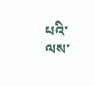པའི་ལས་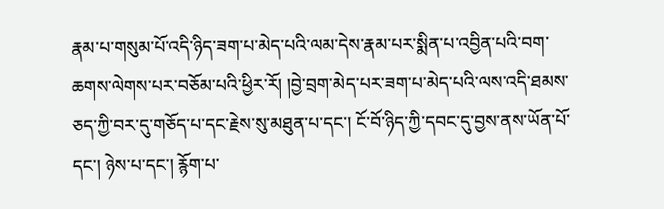རྣམ་པ་གསུམ་པོ་འདི་ཉིད་ཟག་པ་མེད་པའི་ལམ་དེས་རྣམ་པར་སྨིན་པ་འབྱིན་པའི་བག་ཆགས་ལེགས་པར་བཅོམ་པའི་ཕྱིར་རོ། །བྱེ་བྲག་མེད་པར་ཟག་པ་མེད་པའི་ལས་འདི་ཐམས་ཅད་ཀྱི་བར་དུ་གཅོད་པ་དང་རྗེས་སུ་མཐུན་པ་དང་། ངོ་བོ་ཉིད་ཀྱི་དབང་དུ་བྱས་ནས་ཡོན་པོ་དང་། ཉེས་པ་དང་། རྙོག་པ་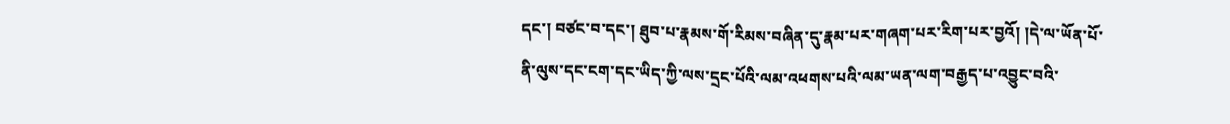དང་། བཙང་བ་དང་། ཐུབ་པ་རྣམས་གོ་རིམས་བཞིན་དུ་རྣམ་པར་གཞག་པར་རིག་པར་བྱའོ། །དེ་ལ་ཡོན་པོ་ནི་ལུས་དང་ངག་དང་ཡིད་ཀྱི་ལས་དྲང་པོའི་ལམ་འཕགས་པའི་ལམ་ཡན་ལག་བརྒྱད་པ་འབྱུང་བའི་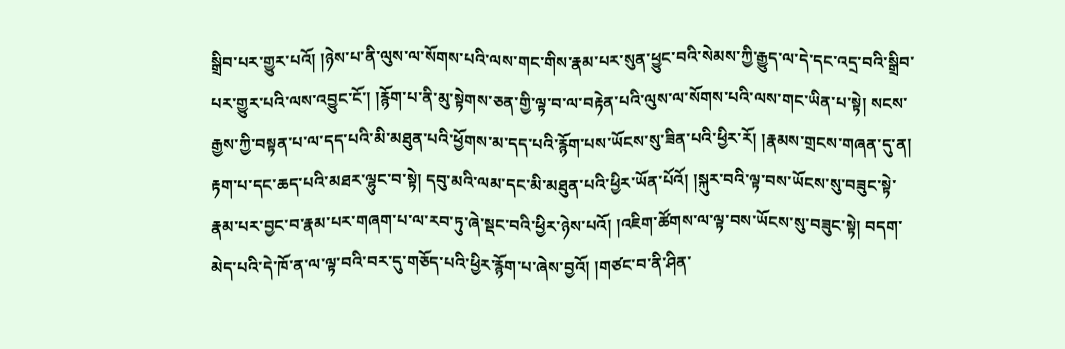སྒྲིབ་པར་གྱུར་པའོ། །ཉེས་པ་ནི་ལུས་ལ་སོགས་པའི་ལས་གང་གིས་རྣམ་པར་སུན་ཕྱུང་བའི་སེམས་ཀྱི་རྒྱུད་ལ་དེ་དང་འདྲ་བའི་སྒྲིབ་པར་གྱུར་པའི་ལས་འབྱུང་ངོ་། །རྙོག་པ་ནི་མུ་སྟེགས་ཅན་གྱི་ལྟ་བ་ལ་བརྟེན་པའི་ལུས་ལ་སོགས་པའི་ལས་གང་ཡིན་པ་སྟེ། སངས་རྒྱས་ཀྱི་བསྟན་པ་ལ་དད་པའི་མི་མཐུན་པའི་ཕྱོགས་མ་དད་པའི་རྙོག་པས་ཡོངས་སུ་ཟིན་པའི་ཕྱིར་རོ། །རྣམས་གྲངས་གཞན་དུ་ན། རྟག་པ་དང་ཆད་པའི་མཐར་ལྷུང་བ་སྟེ། དབུ་མའི་ལམ་དང་མི་མཐུན་པའི་ཕྱིར་ཡོན་པོའོ། །སྐུར་བའི་ལྟ་བས་ཡོངས་སུ་བཟུང་སྟེ་རྣམ་པར་བྱང་བ་རྣམ་པར་གཞག་པ་ལ་རབ་ཏུ་ཞེ་སྡང་བའི་ཕྱིར་ཉེས་པའོ། །འཇིག་ཚོགས་ལ་ལྟ་བས་ཡོངས་སུ་བཟུང་སྟེ། བདག་མེད་པའི་དེ་ཁོ་ན་ལ་ལྟ་བའི་བར་དུ་གཅོད་པའི་ཕྱིར་རྙོག་པ་ཞེས་བྱའོ། །གཙང་བ་ནི་ཤིན་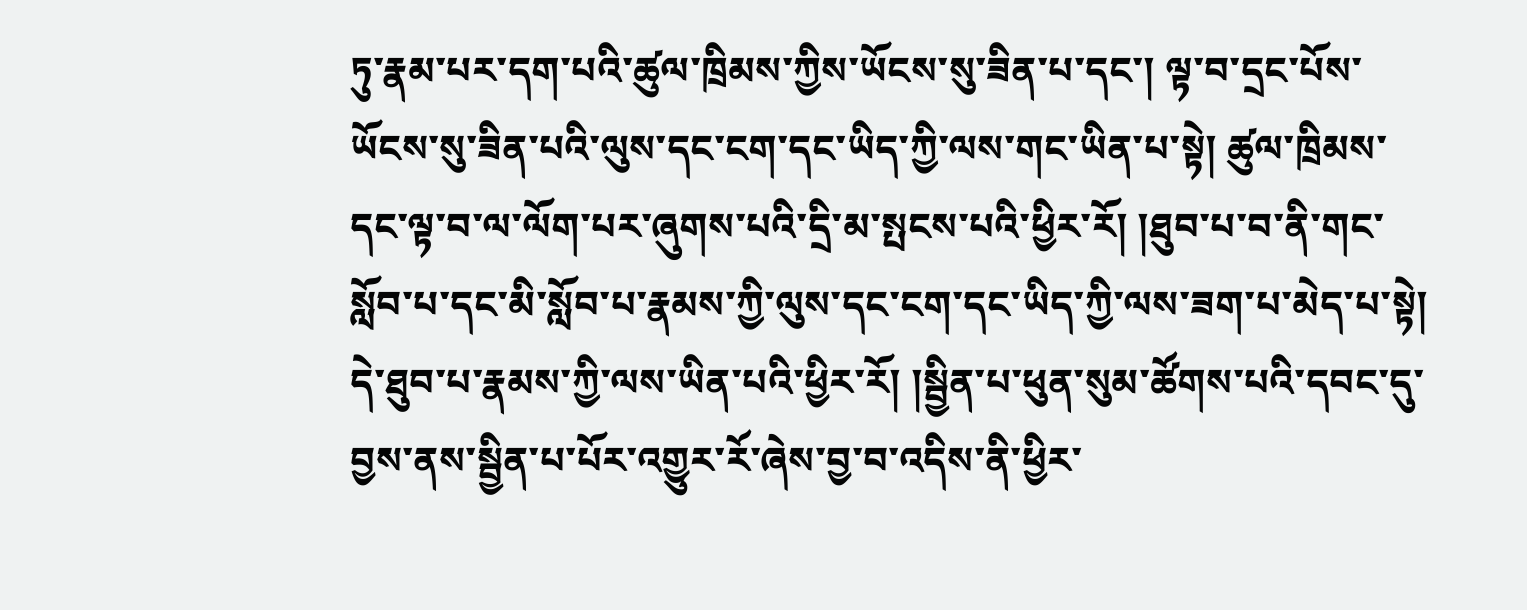ཏུ་རྣམ་པར་དག་པའི་ཚུལ་ཁྲིམས་ཀྱིས་ཡོངས་སུ་ཟིན་པ་དང་། ལྟ་བ་དྲང་པོས་ཡོངས་སུ་ཟིན་པའི་ལུས་དང་ངག་དང་ཡིད་ཀྱི་ལས་གང་ཡིན་པ་སྟེ། ཚུལ་ཁྲིམས་དང་ལྟ་བ་ལ་ལོག་པར་ཞུགས་པའི་དྲི་མ་སྤངས་པའི་ཕྱིར་རོ། །ཐུབ་པ་བ་ནི་གང་སློབ་པ་དང་མི་སློབ་པ་རྣམས་ཀྱི་ལུས་དང་ངག་དང་ཡིད་ཀྱི་ལས་ཟག་པ་མེད་པ་སྟེ། དེ་ཐུབ་པ་རྣམས་ཀྱི་ལས་ཡིན་པའི་ཕྱིར་རོ། །སྦྱིན་པ་ཕུན་སུམ་ཚོགས་པའི་དབང་དུ་བྱས་ནས་སྦྱིན་པ་པོར་འགྱུར་རོ་ཞེས་བྱ་བ་འདིས་ནི་ཕྱིར་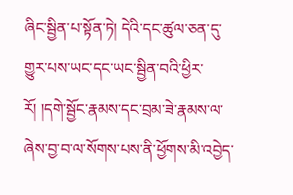ཞིང་སྦྱིན་པ་སྟོན་ཏེ། དེའི་དང་ཚུལ་ཅན་དུ་གྱུར་པས་ཡང་དང་ཡང་སྦྱིན་བའི་ཕྱིར་རོ། །དགེ་སྦྱོང་རྣམས་དང་བྲམ་ཟེ་རྣམས་ལ་ཞེས་བྱ་བ་ལ་སོགས་པས་ནི་ཕྱོགས་མི་འབྱེད་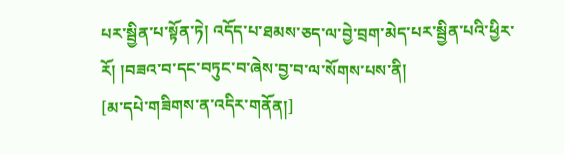པར་སྦྱིན་པ་སྟོན་ཏེ། འདོད་པ་ཐམས་ཅད་ལ་བྱེ་བྲག་མེད་པར་སྦྱིན་པའི་ཕྱིར་རོ། །བཟའ་བ་དང་བཏུང་བ་ཞེས་བྱ་བ་ལ་སོགས་པས་ནི།
[མ་དཔེ་གཟིགས་ན་འདིར་གནོན།]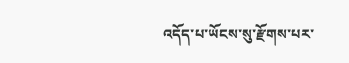འདོད་པ་ཡོངས་སུ་རྫོགས་པར་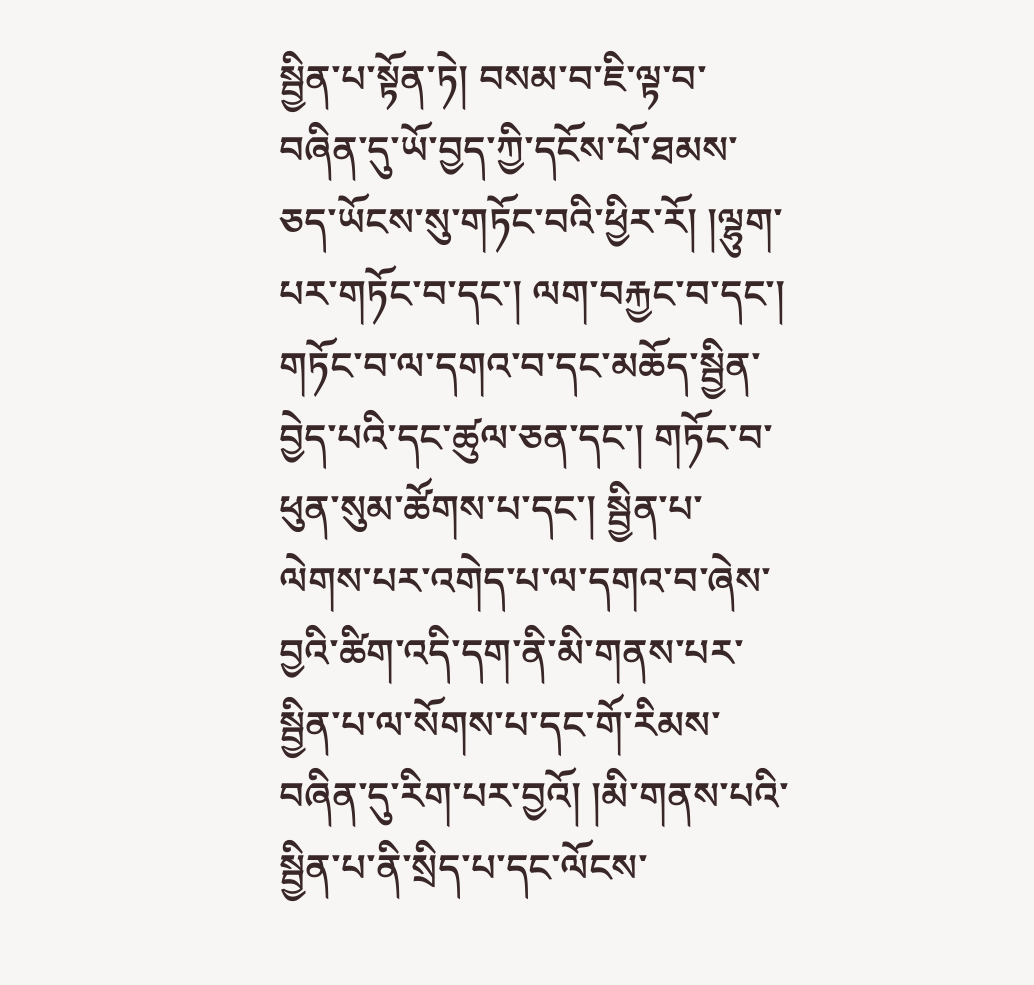སྦྱིན་པ་སྟོན་ཏེ། བསམ་བ་ཇི་ལྟ་བ་བཞིན་དུ་ཡོ་བྱད་ཀྱི་དངོས་པོ་ཐམས་ཅད་ཡོངས་སུ་གཏོང་བའི་ཕྱིར་རོ། །ལྷུག་པར་གཏོང་བ་དང་། ལག་བརྐྱང་བ་དང་། གཏོང་བ་ལ་དགའ་བ་དང་མཆོད་སྦྱིན་བྱེད་པའི་དང་ཚུལ་ཅན་དང་། གཏོང་བ་ཕུན་སུམ་ཚོགས་པ་དང་། སྦྱིན་པ་ལེགས་པར་འགེད་པ་ལ་དགའ་བ་ཞེས་བྱའི་ཚིག་འདི་དག་ནི་མི་གནས་པར་སྦྱིན་པ་ལ་སོགས་པ་དང་གོ་རིམས་བཞིན་དུ་རིག་པར་བྱའོ། །མི་གནས་པའི་སྦྱིན་པ་ནི་སྲིད་པ་དང་ལོངས་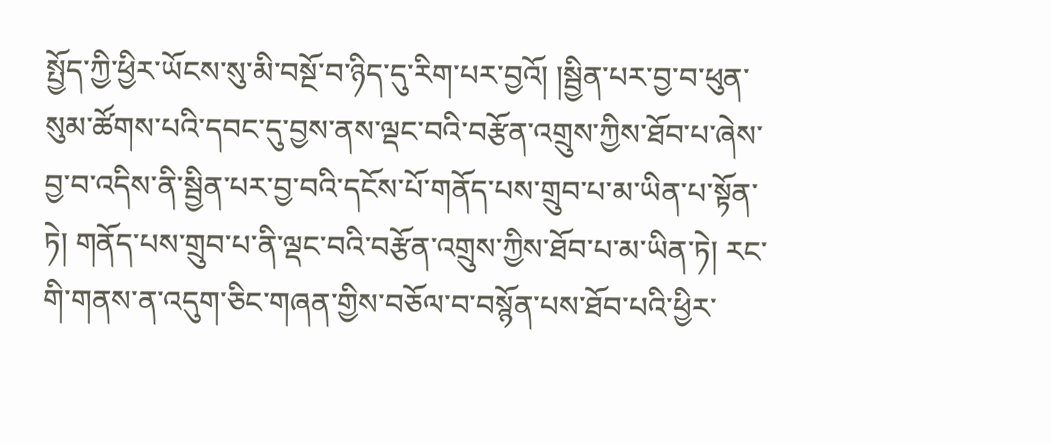སྤྱོད་ཀྱི་ཕྱིར་ཡོངས་སུ་མི་བསྔོ་བ་ཉིད་དུ་རིག་པར་བྱའོ། །སྦྱིན་པར་བྱ་བ་ཕུན་སུམ་ཚོགས་པའི་དབང་དུ་བྱས་ནས་ལྡང་བའི་བརྩོན་འགྲུས་ཀྱིས་ཐོབ་པ་ཞེས་བྱ་བ་འདིས་ནི་སྦྱིན་པར་བྱ་བའི་དངོས་པོ་གནོད་པས་གྲུབ་པ་མ་ཡིན་པ་སྟོན་ཏེ། གནོད་པས་གྲུབ་པ་ནི་ལྡང་བའི་བརྩོན་འགྲུས་ཀྱིས་ཐོབ་པ་མ་ཡིན་ཏེ། རང་གི་གནས་ན་འདུག་ཅིང་གཞན་གྱིས་བཅོལ་བ་བསྙོན་པས་ཐོབ་པའི་ཕྱིར་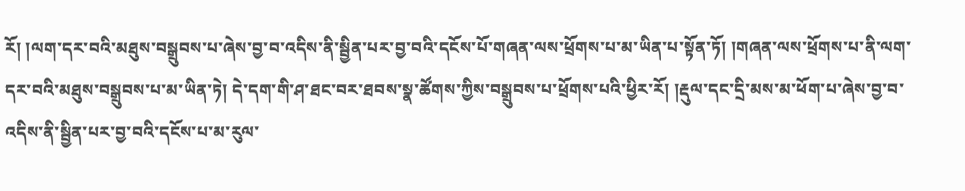རོ། །ལག་དར་བའི་མཐུས་བསྒྲུབས་པ་ཞེས་བྱ་བ་འདིས་ནི་སྦྱིན་པར་བྱ་བའི་དངོས་པོ་གཞན་ལས་ཕྲོགས་པ་མ་ཡིན་པ་སྟོན་ཏོ། །གཞན་ལས་ཕྲོགས་པ་ནི་ལག་དར་བའི་མཐུས་བསྒྲུབས་པ་མ་ཡིན་ཏེ། དེ་དག་གི་ཤ་ཐང་བར་ཐབས་སྣ་ཚོགས་ཀྱིས་བསྒྲུབས་པ་ཕྲོགས་པའི་ཕྱིར་རོ། །རྡུལ་དང་དྲི་མས་མ་ཕོག་པ་ཞེས་བྱ་བ་འདིས་ནི་སྦྱིན་པར་བྱ་བའི་དངོས་པ་མ་རུལ་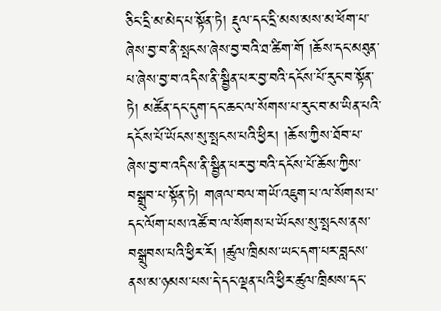ཅིང་དྲི་མ་མེད་པ་སྟོན་ཏེ། རྡུལ་དང་དྲི་མས་མས་མ་ཕོག་པ་ཞེས་བྱ་བ་ནི་སྤངས་ཞེས་བྱ་བའི་ཐ་ཚིག་གོ །ཆོས་དང་མཐུན་པ་ཞེས་བྱ་བ་འདིས་ནི་སྦྱིན་པར་བྱ་བའི་དངོས་པོ་རུང་བ་སྟོན་ཏེ། མཚོན་དང་དུག་དང་ཆང་ལ་སོགས་པ་རུང་བ་མ་ཡིན་པའི་དངོས་པོ་ཡོངས་སུ་སྤངས་པའི་ཕྱིར། །ཆོས་ཀྱིས་ཐོབ་པ་ཞེས་བྱ་བ་འདིས་ནི་སྦྱིན་པར་བྱ་བའི་དངོས་པོ་ཆོས་ཀྱིས་བསྒྲུབ་པ་སྟོན་ཏེ། གཞལ་བལ་གཡོ་འཇུག་པ་ལ་སོགས་པ་དང་ལོག་པས་འཚོ་བ་ལ་སོགས་པ་ཡོངས་སུ་སྤངས་ནས་བསྒྲུབས་པའི་ཕྱིར་རོ། །ཚུལ་ཁྲིམས་ཡང་དག་པར་བླངས་ནས་མ་ཉམས་པས་དེ་དང་ལྡན་པའི་ཕྱིར་ཚུལ་ཁྲིམས་དང་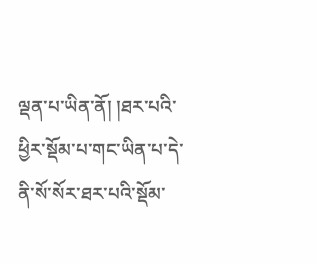ལྡན་པ་ཡིན་ནོ། །ཐར་པའི་ཕྱིར་སྡོམ་པ་གང་ཡིན་པ་དེ་ནི་སོ་སོར་ཐར་པའི་སྡོམ་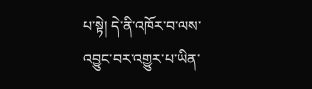པ་སྟེ། དེ་ནི་འཁོར་བ་ལས་འབྱུང་བར་འགྱུར་པ་ཡིན་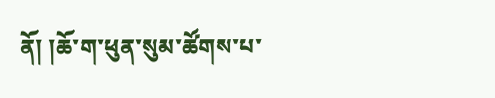ནོ། །ཆོ་ག་ཕུན་སུམ་ཚོགས་པ་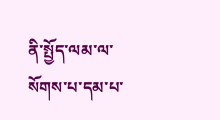ནི་སྤྱོད་ལམ་ལ་སོགས་པ་དམ་པ་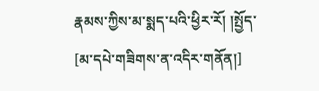རྣམས་ཀྱིས་མ་སྨད་པའི་ཕྱིར་རོ། །སྤྱོད་
[མ་དཔེ་གཟིགས་ན་འདིར་གནོན།]